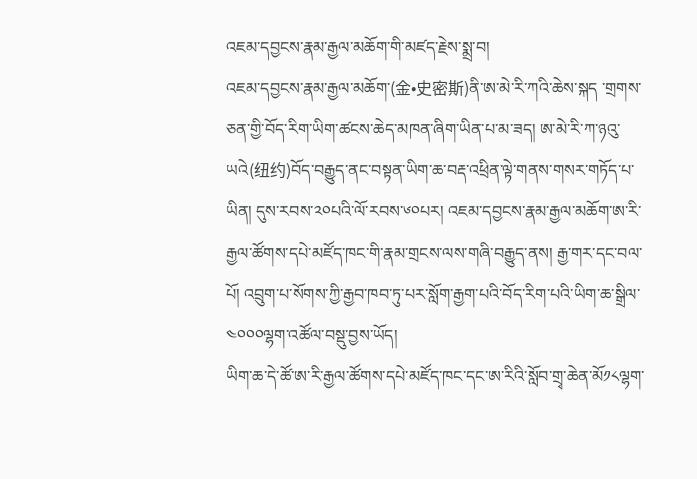འཇམ་དབྱངས་རྣམ་རྒྱལ་མཆོག་གི་མཛད་རྗེས་སྨྲ་བ།
འཇམ་དབྱངས་རྣམ་རྒྱལ་མཆོག་(金•史密斯)ནི་ཨ་མེ་རི་ཀའི་ཆེས་སྐད ་གྲགས་ཅན་གྱི་བོད་རིག་ཡིག་ཚངས་ཆེད་མཁན་ཞིག་ཡིན་པ་མ་ཟད། ཨ་མེ་རི་ཀ་ཉའུ་ཡའེ(纽约)བོད་བརྒྱུད་ནང་བསྟན་ཡིག་ཆ་བརྡ་འཕྲིན་ལྟེ་གནས་གསར་གཏོད་པ་ཡིན། དུས་རབས་༢༠པའི་ལོ་རབས་༦༠པར། འཇམ་དབྱངས་རྣམ་རྒྱལ་མཆོག་ཨ་རི་རྒྱལ་ཚོགས་དཔེ་མཛོད་ཁང་གི་རྣམ་གྲངས་ལས་གཞི་བརྒྱུད་ནས། རྒྱ་གར་དང་བལ་པོ། འབྲུག་པ་སོགས་ཀྱི་རྒྱབ་ཁབ་ཏུ་པར་སློག་རྒྱག་པའི་བོད་རིག་པའི་ཡིག་ཆ་སྒྲིལ་༤༠༠༠ལྷག་འཚོལ་བསྡུ་བྱས་ཡོད།
ཡིག་ཆ་དེ་ཚོ་ཨ་རི་རྒྱལ་ཚོགས་དཔེ་མཛོད་ཁང་དང་ཨ་རིའི་སློབ་གྲྭ་ཆེན་མོ༡༨ལྷག་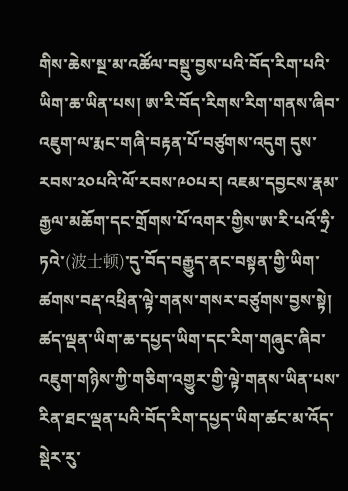གིས་ཆེས་སྔ་མ་འཚོལ་བསྡུ་བྱས་པའི་བོད་རིག་པའི་ཡིག་ཆ་ཡིན་པས། ཨ་རི་བོད་རིགས་རིག་གནས་ཞིབ་འཇུག་ལ་རྨང་གཞི་བརྟན་པོ་བཙུགས་འདུག དུས་རབས་༢༠པའི་ལོ་རབས་༩༠པར། འཇམ་དབྱངས་རྣམ་རྒྱལ་མཆོག་དང་གྲོགས་པོ་འགར་གྱིས་ཨ་རི་པའོ་ཧྲི་ཏའེ་(波士顿)་དུ་བོད་བརྒྱུད་ནང་བསྟན་གྱི་ཡིག་ཚགས་བརྡ་འཕྲིན་ལྟེ་གནས་གསར་བཙུགས་བྱས་སྟེ། ཚད་ལྡན་ཡིག་ཆ་དཔྱད་ཡིག་དང་རིག་གཞུང་ཞིབ་འཇུག་གཉིས་ཀྱི་གཅིག་འགྱུར་གྱི་ལྟེ་གནས་ཡིན་པས་རིན་ཐང་ལྡན་པའི་བོད་རིག་དཔྱད་ཡིག་ཚང་མ་འོད་སྡེར་རུ་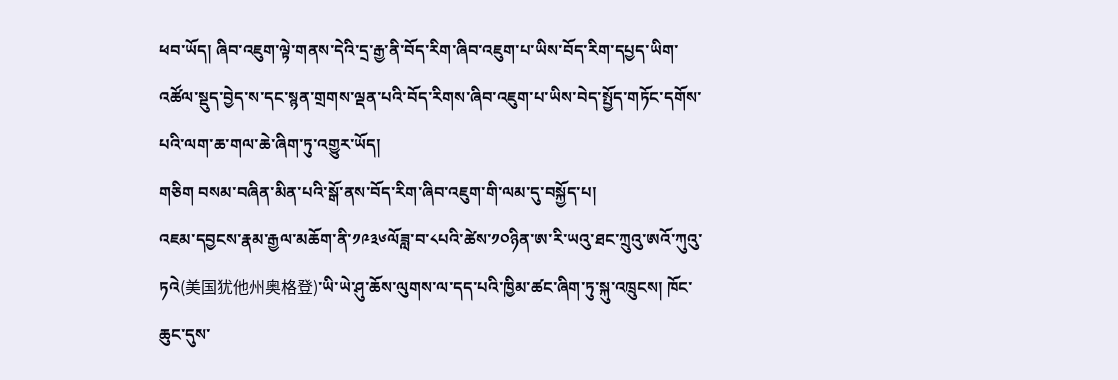ཕབ་ཡོད། ཞིབ་འཇུག་ལྟེ་གནས་དེའི་དྲ་རྒྱ་ནི་བོད་རིག་ཞིབ་འཇུག་པ་ཡིས་བོད་རིག་དཔྱད་ཡིག་འཚོལ་སྡུད་བྱེད་ས་དང་སྙན་གྲགས་ལྡན་པའི་བོད་རིགས་ཞིབ་འཇུག་པ་ཡིས་བེད་སྤྱོད་གཏོང་དགོས་པའི་ལག་ཆ་གལ་ཆེ་ཞིག་ཏུ་འགྱུར་ཡོད།
གཅིག བསམ་བཞིན་མིན་པའི་སྒོ་ནས་བོད་རིག་ཞིབ་འཇུག་གི་ལམ་དུ་བསྐྱོད་པ།
འཇམ་དབྱངས་རྣམ་རྒྱལ་མཆོག་ནི་༡༩༣༦ལོཟླ་བ་༨པའི་ཚེས་༡༠ཉིན་ཨ་རི་ཡའུ་ཐང་ཀྲུའུ་ཨའོ་ཀུའུ་ཏའེ(美国犹他州奥格登)་ཡི་ཡེ་ཤུ་ཆོས་ལུགས་ལ་དད་པའི་ཁྱིམ་ཚང་ཞིག་ཏུ་སྐུ་འཁྲུངས། ཁོང་ཆུང་དུས་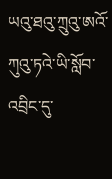ཡའུ་ཐའུ་ཀྲུའུ་ཨའོ་ཀུའུ་ཏའེ་ཡི་སློབ་འབྲིང་དུ་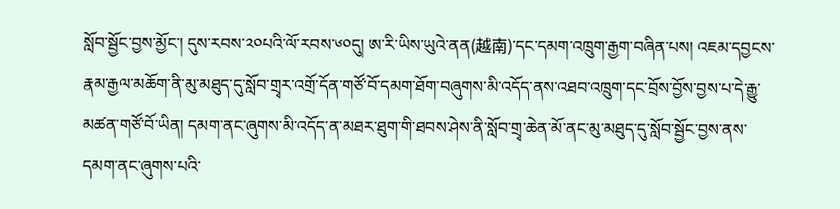སློབ་སྦྱོང་བྱས་མྱོང་། དུས་རབས་༢༠པའི་ལོ་རབས་༦༠དུ། ཨ་རི་ཡིས་ཡུའེ་ནན(越南)་དང་དམག་འཁྲུག་རྒྱག་བཞིན་པས། འཇམ་དབྱངས་རྣམ་རྒྱལ་མཆོག་ནི་མུ་མཐུད་དུ་སློབ་གྲྭར་འགྲོ་དོན་གཙོ་བོ་དམག་ཐོག་བཞུགས་མི་འདོད་ནས་འཐབ་འཁྲུག་དང་བྲོས་བྱོས་བྱས་པ་དེ་རྒྱུ་མཚན་གཙོ་བོ་ཡིན། དམག་ནང་ཞུགས་མི་འདོད་ན་མཐར་ཐུག་གི་ཐབས་ཤེས་ནི་སློབ་གྲྭ་ཆེན་མོ་ནང་མུ་མཐུད་དུ་སློབ་སྦྱོང་བྱས་ནས་དམག་ནང་ཞུགས་པའི་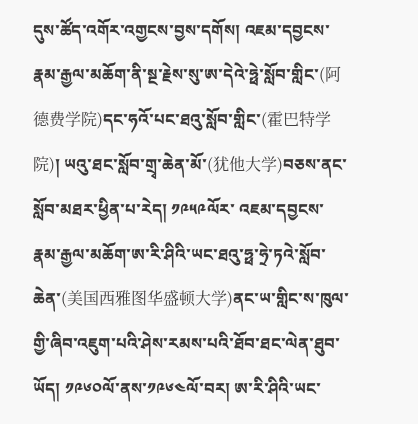དུས་ཚོད་འགོར་འགྱངས་བྱས་དགོས། འཇམ་དབྱངས་རྣམ་རྒྱལ་མཆོག་ནི་སྔ་རྗེས་སུ་ཨ་དེའེ་ཧྥེ་སློབ་གླིང་(阿德费学院)དང་ཧའོ་པང་ཐའུ་སློབ་གླིང་(霍巴特学院)། ཡའུ་ཐང་སློབ་གྲྭ་ཆེན་མོ་(犹他大学)བཅས་ནང་སློབ་མཐར་ཕྱིན་པ་རེད། ༡༩༥༩ལོར་ འཇམ་དབྱངས་རྣམ་རྒྱལ་མཆོག་ཨ་རི་ཤིའི་ཡང་ཐའུ་ཧྥ་ཧྲེ་ཏའེ་སློབ་ཆེན་(美国西雅图华盛顿大学)ནང་ཡ་གླིང་ས་ཁུལ་གྱི་ཞིབ་འཇུག་པའི་ཤེས་རམས་པའི་ཐོབ་ཐང་ལེན་ཐུབ་ཡོད། ༡༩༦༠ལོ་ནས་༡༩༦༤ལོ་བར། ཨ་རི་ཤིའི་ཡང་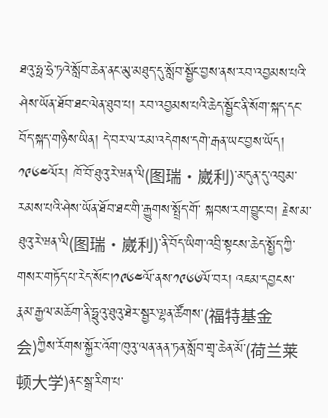ཐའུ་ཧྥ་ཧྲེ་ཏའེ་སློབ་ཆེན་ནང་མུ་མཐུད་དུ་སློབ་སྦྱོང་བྱས་ནས་རབ་འབྱམས་པའི་ཤེས་ཡོན་ཐོབ་ཐང་ལེན་ཐུབ་པ། རབ་འབྱམས་པའི་ཆེད་སྦྱོང་ནི་སོག་སྐད་དང་བོད་སྐད་གཉིས་ཡིན། དེ་བར་ལ་རམ་འདེགས་དགེ་རྒན་ཡང་བྱས་ཡོད། ༡༩༦༤ལོར། ཁོ་བོ་ཐུའུ་རེ་ཝན་ལི(图瑞•崴利)་མདུན་དུ་འབུམ་རམས་པའི་ཤེས་ཡོན་ཐོབ་ཐང་གི་རྒྱུགས་སྤྲོད་གོ་ སྐབས་རག་བྱུང་བ། རྗེས་མ་ཐུའུ་རེ་ཝན་ལི(图瑞•崴利)་ནི་བོད་ཡིག་འབྲི་སྟངས་ཆེད་སྤྱོད་ཀྱི་གསར་གཏོད་པ་རེད་སོང་།༡༩༦༤ལོ་ནས་༡༩༦༦ལོ་བར། འཇམ་དབྱངས་རྣམ་རྒྱལ་མཆོག་ནི་ཧྥུའུ་ཐུའུ་ཐེར་སྦྱར་ལྷན་ཚོགས་(福特基金会)ཀྱིས་རོགས་སྐྱོར་འོག་ཁུའུ་ལན་ནན་ཏན་སློབ་གྲྭ་ཆེན་མོ་(荷兰莱顿大学)ནང་སྒྲ་རིག་པ་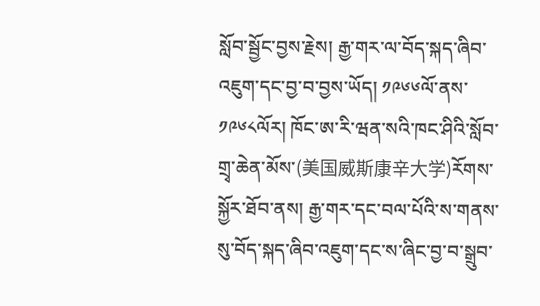སློབ་སྦྱོང་བྱས་རྗེས། རྒྱ་གར་ལ་བོད་སྐད་ཞིབ་འཇུག་དང་བྱ་བ་བྱས་ཡོད། ༡༩༦༦ལོ་ནས་༡༩༦༨ལོར། ཁོང་ཨ་རི་ཝན་སའི་ཁང་ཤིའི་སློབ་གྲྭ་ཆེན་མོས་(美国威斯康辛大学)རོགས་སྐྱོར་ཐོབ་ནས། རྒྱ་གར་དང་བལ་པོའི་ས་གནས་སུ་བོད་སྐད་ཞིབ་འཇུག་དང་ས་ཞིང་བྱ་བ་སྒྲུབ་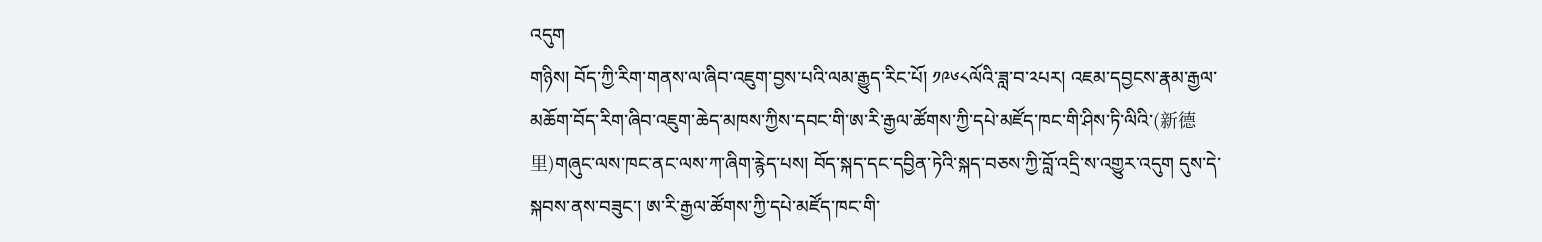འདུག
གཉིས། བོད་ཀྱི་རིག་གནས་ལ་ཞིབ་འཇུག་བྱས་པའི་ལམ་རྒྱུད་རིང་པོ། ༡༩༦༨ལོའི་ཟླ་བ་༢པར། འཇམ་དབྱངས་རྣམ་རྒྱལ་མཆོག་བོད་རིག་ཞིབ་འཇུག་ཆེད་མཁས་ཀྱིས་དབང་གི་ཨ་རི་རྒྱལ་ཚོགས་ཀྱི་དཔེ་མཛོད་ཁང་གི་ཤིས་ཏི་ལིའི་(新德里)གཞུང་ལས་ཁང་ནང་ལས་ཀ་ཞིག་རྙེད་པས། བོད་སྐད་དང་དབྱིན་ཏེའི་སྐད་བཅས་ཀྱི་བློ་འདྲི་ས་འགྱུར་འདུག དུས་དེ་སྐབས་ནས་བཟུང་། ཨ་རི་རྒྱལ་ཚོགས་ཀྱི་དཔེ་མཛོད་ཁང་གི་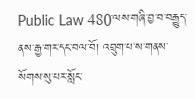Public Law 480་ལས་གཞི་བྱ་བ་བརྒྱུད་ནས་རྒྱ་གར་དང་བལ་བོ། འབྲུག་པ་ས་གནས་སོགས་སུ་པར་སློང་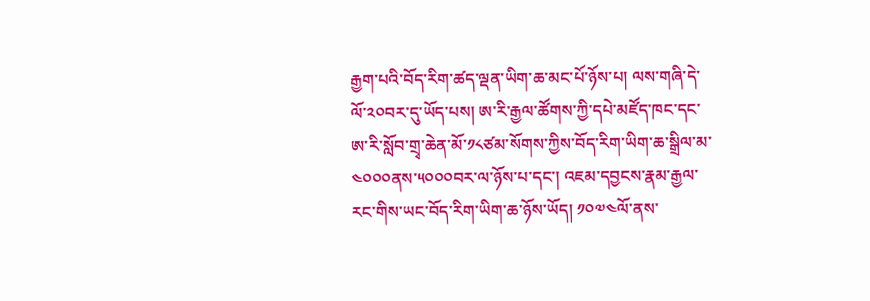རྒྱག་པའི་བོད་རིག་ཚད་ལྡན་ཡིག་ཆ་མང་པོ་ཉོས་པ། ལས་གཞི་དེ་ལོ་༢༠བར་དུ་ཡོད་པས། ཨ་རི་རྒྱལ་ཚོགས་ཀྱི་དཔེ་མཛོད་ཁང་དང་ཨ་རི་སློབ་གྲྭ་ཆེན་མོ་༡༨ཙམ་སོགས་ཀྱིས་བོད་རིག་ཡིག་ཆ་སྒྲིལ་མ་༤༠༠༠ནས་༥༠༠༠བར་ལ་ཉོས་པ་དང་། འཇམ་དབྱངས་རྣམ་རྒྱལ་རང་གིས་ཡང་བོད་རིག་ཡིག་ཆ་ཉོས་ཡོད། ༡༠༧༤ལོ་ནས་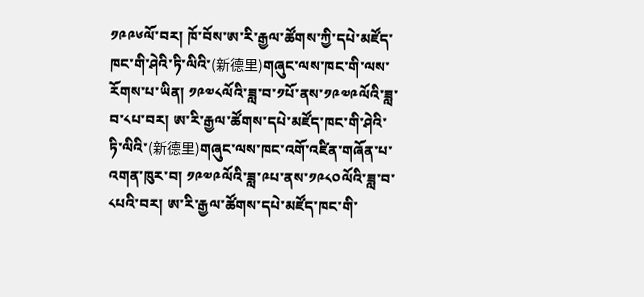༡༩༩༦ལོ་བར། ཁོ་བོས་ཨ་རི་རྒྱལ་ཚོགས་ཀྱི་དཔེ་མཛོད་ཁང་གི་ཤེའི་ཏི་ལིའི་(新德里)གཞུང་ལས་ཁང་གི་ལས་རོགས་པ་ཡིན། ༡༩༧༨ལོའི་ཟླ་བ་༡པོ་ནས་༡༩༧༩ལོའི་ཟླ་བ་༨པ་བར། ཨ་རི་རྒྱལ་ཚོགས་དཔེ་མཛོད་ཁང་གི་ཤེའི་ཏི་ལིའི་(新德里)གཞུང་ལས་ཁང་འགོ་འཛིན་གཞོན་པ་འགན་ཁུར་བ། ༡༩༧༩ལོའི་ཟླ་༩པ་ནས་༡༩༨༠ལོའི་ཟླ་བ་༨པའི་བར། ཨ་རི་རྒྱལ་ཚོགས་དཔེ་མཛོད་ཁང་གི་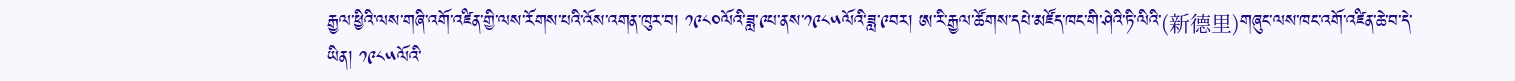རྒྱལ་ཕྱིའི་ལས་གཞི་འགོ་འཛིན་གྱི་ལས་རོགས་པའི་འོས་འགན་ཁུར་བ། ༡༩༨༠ལོའི་ཟླ་༩པ་ནས་༡༩༨༥ལོའི་ཟླ་༩བར། ཨ་རི་རྒྱལ་ཚོགས་དཔེ་མཛོད་ཁང་གི་ཤེའི་ཏི་ལིའི་(新德里)གཞུང་ལས་ཁང་འགོ་འཛིན་ཆེ་བ་དེ་ཡིན། ༡༩༨༥ལོའི་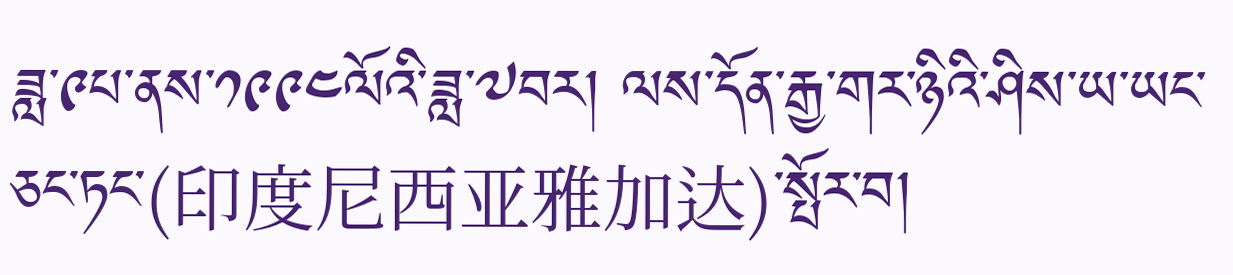ཟླ་༩པ་ནས་༡༩༩༤ལོའི་ཟླ་༧བར། ལས་དོན་རྒྱ་གར་ཉིའི་ཤིས་ཡ་ཡང་ཅང་ཏང་(印度尼西亚雅加达)་སྤོར་བ།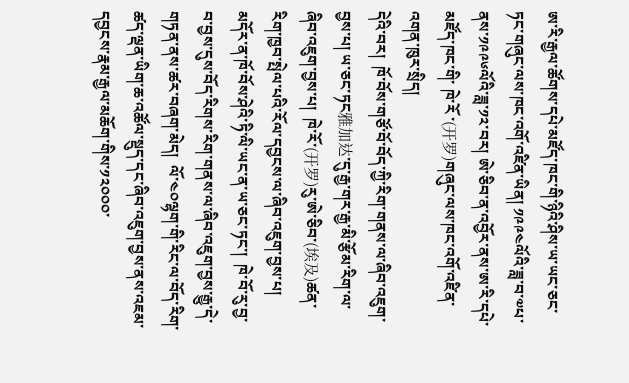ཨ་རི་རྒྱལ་ཚོགས་དཔེ་མཛོད་ཁང་གི་ཉིའི་ཤིས་ཡ་ཡང་ཅང་ཏང་གཞུང་ལས་ཁང་འགོ་འཛིན་ཡིན། ༡༩༩༤ལོའི་ཟླ་བ་༧པ་ནས་༡༩༩༦ལོའི་ཟླ་༡༢་བར། ཨེ་ཅིབ་ན་འབྱོར་ནས་ཨ་རི་དཔེ་མཛོད་ཁང་གི་ ཁེ་རོ ་(开罗)གཞུང་ལས་ཁང་འགོ་འཛིན་འགན་ཁུར་སྲིད།
དེའི་བར།  ཁོ་བོས་གཙོ་བོ་བོད་ཀྱི་རིག་གནས་ལ་ཞིབ་འཇུག་བྱས་པ། ཡ་ཅང་ཏང雅加达་དུ་རྒྱ་གར་རྒྱ་མི་རྩོམ་རིག་ལ་ཞིབ་འཇུག་བྱས་པ།  ཁེ་རོ་(开罗)རུ་ཨེ་ཅིབ་(埃及)ཚན་རིག་ཁྱབ་སྤེལ་པའི་རོལ་དབྱངས་ལ་ཞིབ་འཇུག་བྱས་པ། མདོར་ན་ཁོ་བོས་ཤེའི་ཏི་ལི་ཡང་ན་ཡ་ཅང་ཏང་།  ཁེ་བོ་རུ་བྱ་བ་བྱས་དུས་བོད་རིགས་རིག་གནས་ལ་ཞིབ་འཇུག་བྱས་རྒྱུ་དེ་གཏན་ནས་ཚར་བཞག་མེད།  ལོ་༤༠ལྷག་གི་རིང་ལ་བོད་རིག་ཚད་ལྡན་ཡིག་ཆ་འཚོལ་སྡུད་དང་ཞིབ་འཇུག་བྱས་ནས་འཇམ་དབྱངས་རྣམ་རྒྱལ་མཆོག་གིས་༡༢༠༠༠་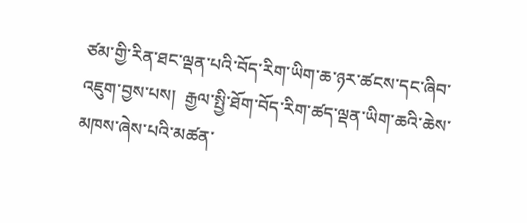ཙམ་གྱི་རིན་ཐང་ལྡན་པའི་བོད་རིག་ཡིག་ཆ་ཉར་ཚངས་དང་ཞིབ་འཇུག་བྱས་པས།  རྒྱལ་སྤྱི་ཐོག་བོད་རིག་ཚད་ལྡན་ཡིག་ཆའི་ཆེས་མཁས་ཞེས་པའི་མཚན་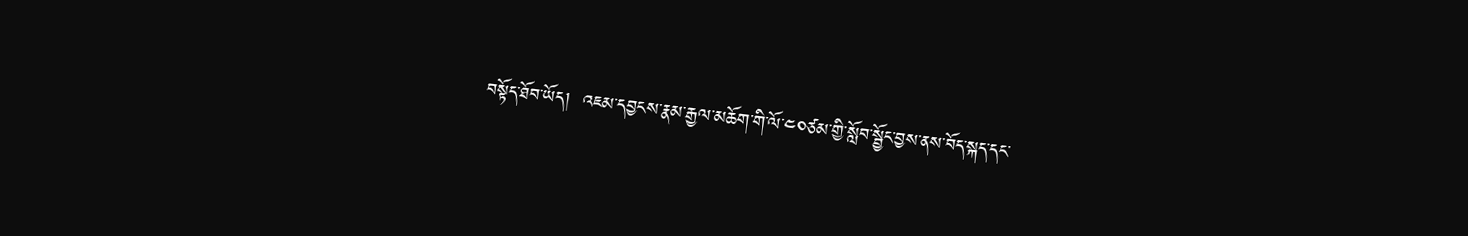བསྟོད་ཐོབ་ཡོད།  འཇམ་དབྱངས་རྣམ་རྒྱལ་མཆོག་གི་ལོ་༤༠ཙམ་གྱི་སློབ་སྦྱོང་བྱས་ནས་བོད་སྐད་དང་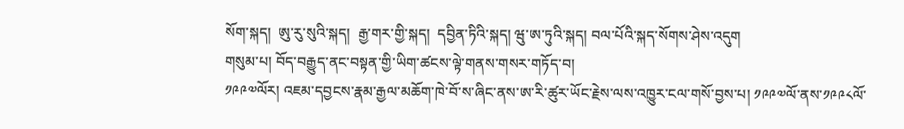སོག་སྐད།  ཨུ་རུ་སུའི་སྐད།  རྒྱ་གར་གྱི་སྐད།  དབྱིན་ཏིའི་སྐད། ཝུ་ཨ་ཏུའི་སྐད། བལ་པོའི་སྐད་སོགས་ཤེས་འདུག
གསུམ་པ། བོད་བརྒྱུད་ནང་བསྟན་གྱི་ཡིག་ཚངས་ལྟེ་གནས་གསར་གཏོད་བ།
༡༩༩༧ལོར། འཇམ་དབྱངས་རྣམ་རྒྱལ་མཆོག་ཁེ་བོ་ས་ཞིང་ནས་ཨ་རི་ཚུར་ཡོང་རྗེས་ལས་འཁྱུར་ངལ་གསོ་བྱས་པ། ༡༩༩༧ལོ་ནས་༡༩༩༨ལོ་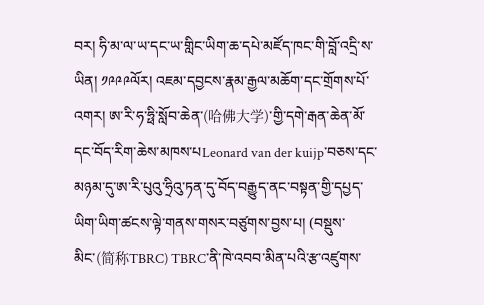བར། ཧི་མ་ལ་ཡ་དང་ཡ་གླིང་ཡིག་ཆ་དཔེ་མཛོད་ཁང་གི་བློ་འདྲི་ས་ཡིན། ༡༩༩༩ལོར། འཇམ་དབྱངས་རྣམ་རྒྱལ་མཆོག་དང་གྲོགས་པོ་འགར། ཨ་རི་ཧ་ཧྥི་སློབ་ཆེན་(哈佛大学)་གྱི་དགེ་རྒན་ཆེན་མོ་དང་བོད་རིག་ཆེས་མཁས་པLeonard van der kuijp་བཅས་དང་མཉམ་དུ་ཨ་རི་པུའུ་ཧྲིའུ་ཏན་དུ་བོད་བརྒྱུད་ནང་བསྟན་གྱི་དཔྱད་ཡིག་ཡིག་ཚངས་ལྟེ་གནས་གསར་བཙུགས་བྱས་པ། (བསྡུས་མིང་(简称TBRC) TBRC་ནི་ཁེ་འབབ་མིན་པའི་རྩ་འཛུགས་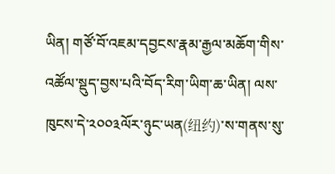ཡིན། གཙོ་བོ་འཇམ་དབྱངས་རྣམ་རྒྱལ་མཆོག་གིས་འཚོལ་སྡུད་བྱས་པའི་བོད་རིག་ཡིག་ཆ་ཡིན། ལས་ཁུངས་དེ་༢༠༠༣ལོར་ཉུང་ཡན(纽约)་ས་གནས་སུ་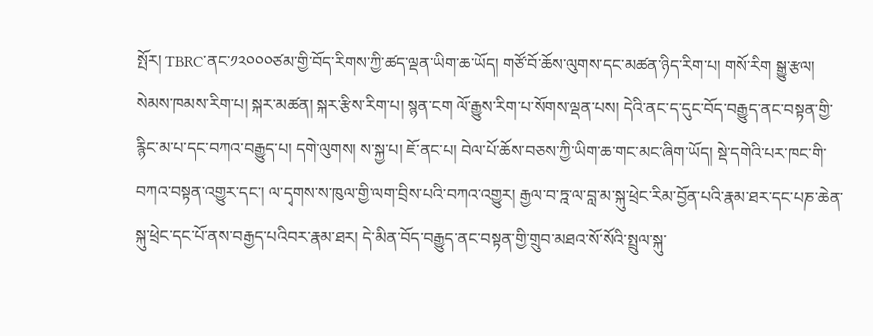སྤོར། TBRC་ནང་༡༢༠༠༠ཙམ་གྱི་བོད་རིགས་ཀྱི་ཚད་ལྡན་ཡིག་ཆ་ཡོད། གཙོ་བོ་ཆོས་ལུགས་དང་མཚན་ཉིད་རིག་པ། གསོ་རིག སྒྱུ་རྩལ། སེམས་ཁམས་རིག་པ། སྐར་མཚན། སྐར་རྩིས་རིག་པ། སྙན་ངག ལོ་རྒྱུས་རིག་པ་སོགས་ལྡན་པས། དེའི་ནང་ད་དུང་བོད་བརྒྱུད་ནང་བསྟན་གྱི་རྙིང་མ་པ་དང་བཀའ་བརྒྱུད་པ། དགེ་ལུགས། ས་སྐྱ་པ། ཇོ་ནང་པ། བེལ་པོ་ཆོས་བཅས་ཀྱི་ཡིག་ཆ་གང་མང་ཞིག་ཡོད། སྡེ་དགེའི་པར་ཁང་གི་བཀའ་བསྟན་འགྱུར་དང་། ལ་དྭགས་ས་ཁུལ་གྱི་ལག་བྲིས་པའི་བཀའ་འགྱུར། རྒྱལ་བ་ཏྰ་ལ་བླ་མ་སྐུ་ཕྲེང་རིམ་བྱོན་པའི་རྣམ་ཐར་དང་པཎ་ཆེན་སྐུ་ཕྲེང་དང་པོ་ནས་བརྒྱད་པའིབར་རྣམ་ཐར། དེ་མིན་བོད་བརྒྱུད་ནང་བསྟན་གྱི་གྲུབ་མཐའ་སོ་སོའི་སྤྲུལ་སྐུ་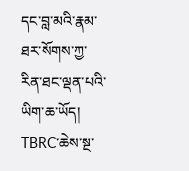དང་བླ་མའི་རྣམ་ཐར་སོགས་ཀྱ་རིན་ཐང་ལྡན་པའི་ཡིག་ཆ་ཡོད། TBRC་ཆེས་སྔ་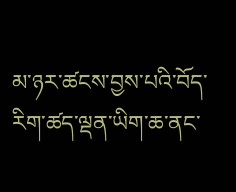མ་ཉར་ཚངས་བྱས་པའི་བོད་རིག་ཚད་ལྡན་ཡིག་ཆ་ནང་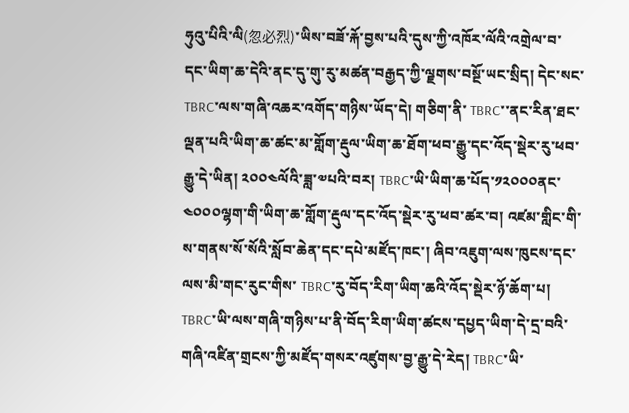ཧུའུ་པིའི་ལི(忽必烈)་ཡིས་བཟོ་རྐོ་བྱས་པའི་དུས་ཀྱི་འཁོར་ལོའི་འགྲེལ་བ་དང་ཡིག་ཆ་དེའི་ནང་དུ་གུ་རུ་མཚན་བརྒྱད་ཀྱི་ལྗགས་བསྔོ་ཡང་སྲིད། དེང་སང་ TBRC་ལས་གཞི་འཆར་འགོད་གཉིས་ཡོད་དེ། གཅིག་ནི་ TBRC་་ནང་རིན་ཐང་ལྡན་པའི་ཡིག་ཆ་ཚང་མ་གློག་རྡུལ་ཡིག་ཆ་ཐོག་ཕབ་རྒྱུ་དང་འོད་སྡེར་རུ་ཕབ་རྒྱུ་དེ་ཡིན། ༢༠༠༤ལོའི་ཟླ་༧པའི་བར། TBRC་ཡི་ཡིག་ཆ་པོད་༡༢༠༠༠ནང་༤༠༠༠ལྷག་གི་ཡིག་ཆ་གློག་རྡུལ་དང་འོད་སྡེར་རུ་ཕབ་ཚར་བ། འཛམ་གླིང་གི་ས་གནས་སོ་སོའི་སློབ་ཆེན་དང་དཔེ་མཛོད་ཁང་། ཞིབ་འཇུག་ལས་ཁུངས་དང་ལས་མི་གང་རུང་གིས་ TBRC་རུ་བོད་རིག་ཡིག་ཆའི་འོད་སྡེར་ཉོ་ཆོག་པ། TBRC་ཡི་ལས་གཞི་གཉིས་པ་ནི་བོད་རིག་ཡིག་ཚངས་དཔྱད་ཡིག་དེ་དྲ་བའི་གཞི་འཛིན་གྲངས་ཀྱི་མཛོད་གསར་འཛུགས་བྱ་རྒྱུ་དེ་རེད། TBRC་ཡི་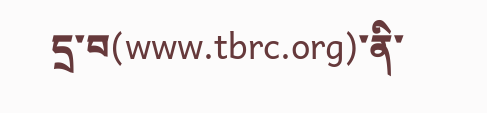དྲ་བ(www.tbrc.org)་ནི་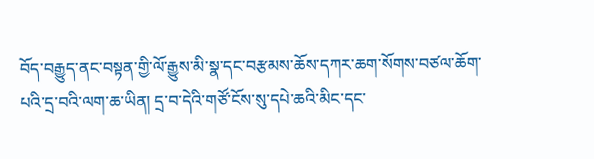བོད་བརྒྱུད་ནང་བསྟན་གྱི་ལོ་རྒྱུས་མི་སྣ་དང་བརྩམས་ཆོས་དཀར་ཆག་སོགས་བཙལ་ཆོག་པའི་དྲ་བའི་ལག་ཆ་ཡིན། དྲ་བ་དེའི་གཙོ་ངོས་སུ་དཔེ་ཆའི་མིང་དང་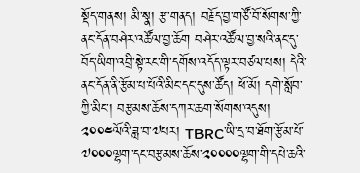སྡོད་གནས། མི་སྣ། རྩ་གནད། བརྗོད་བྱ་གཙོ་བོ་སོགས་ཀྱི་ནང་དོན་བཤེར་འཚོལ་བྱ་ཆོག བཤེར་འཚོལ་བྱ་སའི་ནང་དུ་བོད་ཡིག་འབྲི་སྟེ་རང་གི་དགོས་འདོད་ལྟར་བཙལ་པས། དེའི་ནང་དོན་ནི་རྩོམ་པ་པོའི་མིང་དང་དུས་ཚོད། ཕོ་མོ། དགེ་སློབ་ཀྱི་མིང་། བརྩམས་ཆོས་དཀར་ཆག་སོགས་འདུས། ༢༠༠༤ལོའི་ཟླ་བ་༧པར། TBRC་ཡི་དྲ་བ་ཐོག་རྩོམ་པོ་༧༠༠༠ལྷག་དང་བརྩམས་ཆོས་༢༠༠༠༠ལྷག་གི་དཔེ་ཆའི་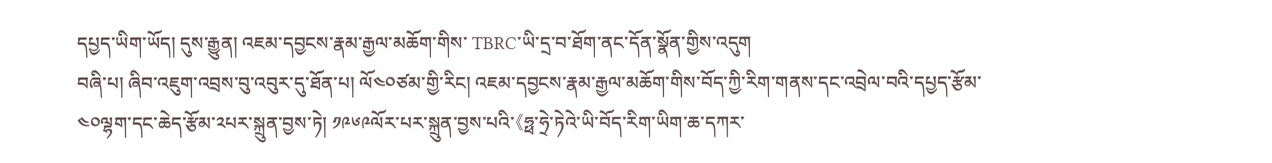དཔྱད་ཡིག་ཡོད། དུས་རྒྱུན། འཇམ་དབྱངས་རྣམ་རྒྱལ་མཆོག་གིས་ TBRC་ཡི་དྲ་བ་ཐོག་ནང་དོན་སྣོན་གྱིས་འདུག
བཞི་པ། ཞིབ་འཇུག་འབྲས་བུ་འབུར་དུ་ཐོན་པ། ལོ༤༠ཙམ་གྱི་རིང། འཇམ་དབྱངས་རྣམ་རྒྱལ་མཆོག་གིས་བོད་ཀྱི་རིག་གནས་དང་འབྲེལ་བའི་དཔྱད་རྩོམ་༤༠ལྷག་དང་ཆེད་རྩོམ་༢པར་སྐྲུན་བྱས་ཏེ། ༡༩༦༩ལོར་པར་སྐྲུན་བྱས་པའི་《ཧྥ་ཧྲེ་ཏེའེ་ཡི་བོད་རིག་ཡིག་ཆ་དཀར་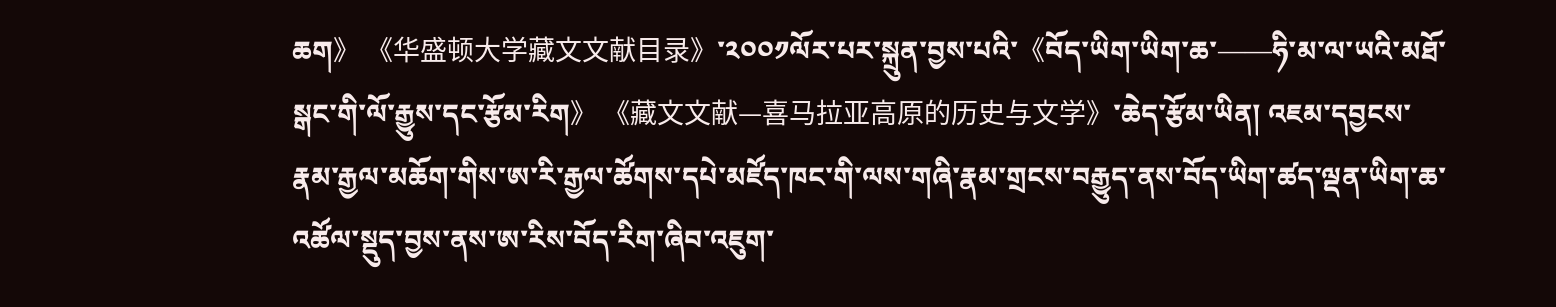ཆག》 《华盛顿大学藏文文献目录》་༢༠༠༡ལོར་པར་སྐྲུན་བྱས་པའི་《བོད་ཡིག་ཡིག་ཆ་——ཧི་མ་ལ་ཡའི་མཐོ་སྒང་གི་ལོ་རྒྱུས་དང་རྩོམ་རིག》 《藏文文献—喜马拉亚高原的历史与文学》་ཆེད་རྩོམ་ཡིན། འཇམ་དབྱངས་རྣམ་རྒྱལ་མཆོག་གིས་ཨ་རི་རྒྱལ་ཚོགས་དཔེ་མཛོད་ཁང་གི་ལས་གཞི་རྣམ་གྲངས་བརྒྱུད་ནས་བོད་ཡིག་ཚད་ལྡན་ཡིག་ཆ་འཚོལ་སྡུད་བྱས་ནས་ཨ་རིས་བོད་རིག་ཞིབ་འཇུག་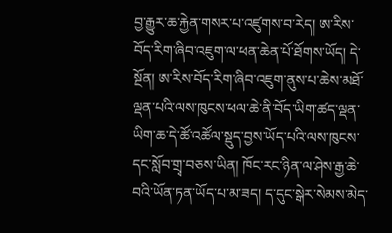བྱ་རྒྱུར་ཆ་རྐྱེན་གསར་པ་འཛུགས་བ་རེད། ཨ་རིས་བོད་རིག་ཞིབ་འཇུག་ལ་ཕན་ཆེན་པོ་ཐོགས་ཡོད། དེ་སྔོན། ཨ་རིས་བོད་རིག་ཞིབ་འཇུག་ནུས་པ་ཆེས་མཐོ་ལྡན་པའི་ལས་ཁུངས་ཕལ་ཆེ་ནི་བོད་ཡིག་ཚད་ལྡན་ཡིག་ཆ་དེ་ཚོ་འཚོལ་སྡུད་བྱས་ཡོད་པའི་ལས་ཁུངས་དང་སློབ་གྲྭ་བཅས་ཡིན། ཁོང་རང་ཉིན་ལ་ཤེས་རྒྱ་ཆེ་བའི་ཡོན་ཏན་ཡོད་པ་མ་ཟད། ད་དུང་སྒེར་སེམས་མེད་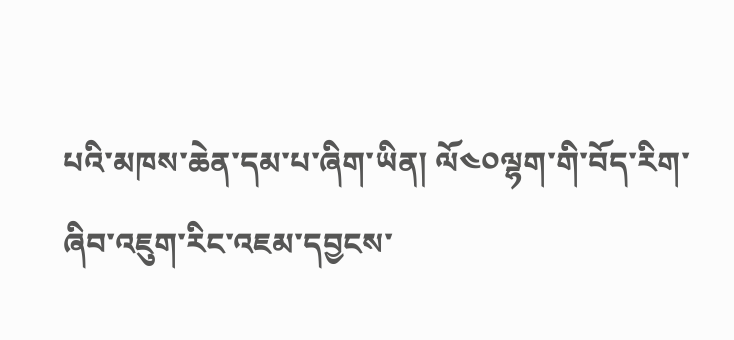པའི་མཁས་ཆེན་དམ་པ་ཞིག་ཡིན། ལོ༤༠ལྷག་གི་བོད་རིག་ཞིབ་འཇུག་རིང་འཇམ་དབྱངས་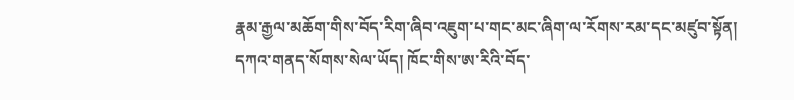རྣམ་རྒྱལ་མཆོག་གིས་བོད་རིག་ཞིབ་འཇུག་པ་གང་མང་ཞིག་ལ་རོགས་རམ་དང་མཛུབ་སྟོན། དཀའ་གནད་སོགས་སེལ་ཡོད། ཁོང་གིས་ཨ་རིའི་བོད་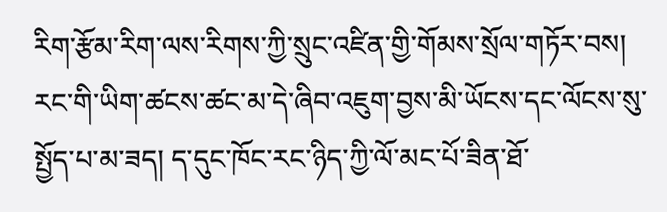རིག་རྩོམ་རིག་ལས་རིགས་ཀྱི་སྲུང་འཛིན་གྱི་གོམས་སྲོལ་གཏོར་བས། རང་གི་ཡིག་ཚངས་ཚང་མ་དེ་ཞིབ་འཇུག་བྱས་མི་ཡོངས་དང་ལོངས་སུ་སྤྱོད་པ་མ་ཟད། ད་དུང་ཁོང་རང་ཉིད་ཀྱི་ལོ་མང་པོ་ཟིན་ཐོ་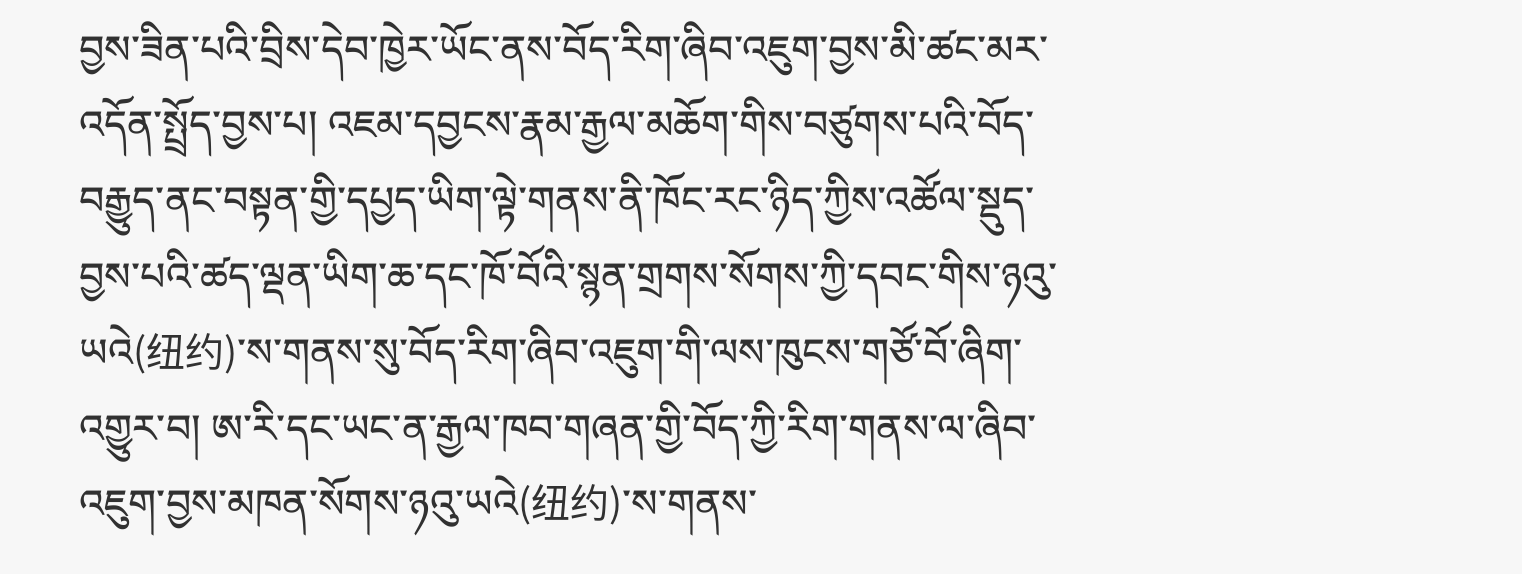བྱས་ཟིན་པའི་བྲིས་དེབ་ཁྱེར་ཡོང་ནས་བོད་རིག་ཞིབ་འཇུག་བྱས་མི་ཚང་མར་འདོན་སྤྲོད་བྱས་པ། འཇམ་དབྱངས་རྣམ་རྒྱལ་མཆོག་གིས་བཙུགས་པའི་བོད་བརྒྱུད་ནང་བསྟན་གྱི་དཔྱད་ཡིག་ལྟེ་གནས་ནི་ཁོང་རང་ཉིད་ཀྱིས་འཚོལ་སྡུད་བྱས་པའི་ཚད་ལྡན་ཡིག་ཆ་དང་ཁོ་བོའི་སྙན་གྲགས་སོགས་ཀྱི་དབང་གིས་ཉའུ་ཡའེ(纽约)་ས་གནས་སུ་བོད་རིག་ཞིབ་འཇུག་གི་ལས་ཁུངས་གཙོ་བོ་ཞིག་འགྱུར་བ། ཨ་རི་དང་ཡང་ན་རྒྱལ་ཁབ་གཞན་གྱི་བོད་ཀྱི་རིག་གནས་ལ་ཞིབ་འཇུག་བྱས་མཁན་སོགས་ཉའུ་ཡའེ(纽约)་ས་གནས་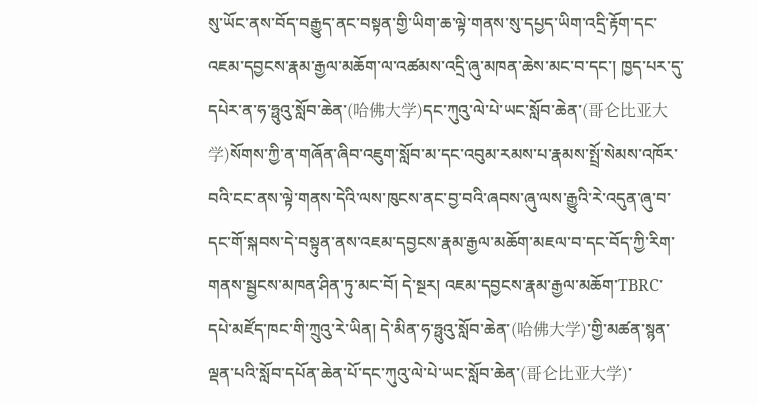སུ་ཡོང་ནས་བོད་བརྒྱུད་ནང་བསྟན་གྱི་ཡིག་ཆ་ལྟེ་གནས་སུ་དཔྱད་ཡིག་འདྲི་རྟོག་དང་འཇམ་དབྱངས་རྣམ་རྒྱལ་མཆོག་ལ་འཚམས་འདྲི་ཞུ་མཁན་ཆེས་མང་བ་དང་། ཁྱད་པར་དུ་དཔེར་ན་ཧ་ཧྥུའུ་སློབ་ཆེན་(哈佛大学)དང་ཀུའུ་ལེ་པེ་ཡང་སློབ་ཆེན་(哥仑比亚大学)སོགས་ཀྱི་ན་གཞོན་ཞིབ་འཇུག་སློབ་མ་དང་འབུམ་རམས་པ་རྣམས་སྤྲོ་སེམས་འཁོར་བའི་ངང་ནས་ལྟེ་གནས་དེའི་ལས་ཁུངས་ནང་བྱ་བའི་ཞབས་ཞུ་ལས་རྒྱུའི་རེ་འདུན་ཞུ་བ་དང་གོ་སྐབས་དེ་བསྟུན་ནས་འཇམ་དབྱངས་རྣམ་རྒྱལ་མཆོག་མཇལ་བ་དང་བོད་ཀྱི་རིག་གནས་སྦྱངས་མཁན་ཤིན་ཏུ་མང་བོ། དེ་སྔར། འཇམ་དབྱངས་རྣམ་རྒྱལ་མཆོག་TBRC་དཔེ་མཛོད་ཁང་གི་ཀྲུའུ་རེ་ཡིན། དེ་མིན་ཧ་ཧྥུའུ་སློབ་ཆེན་(哈佛大学)་གྱི་མཚན་སྙན་ལྡན་པའི་སློབ་དཔོན་ཆེན་པོ་དང་ཀུའུ་ལེ་པེ་ཡང་སློབ་ཆེན་(哥仑比亚大学)་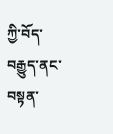ཀྱི་བོད་བརྒྱུད་ནང་བསྟན་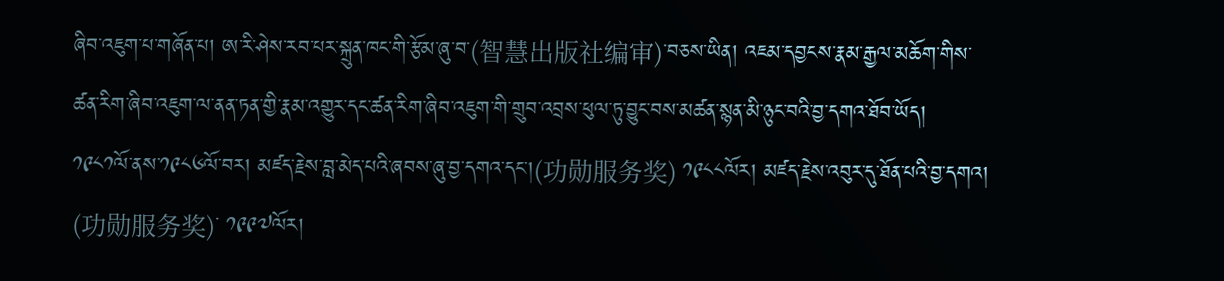ཞིབ་འཇུག་པ་གཞོན་པ། ཨ་རི་ཤེས་རབ་པར་སྐྲུན་ཁང་གི་རྩོམ་ཞུ་བ་(智慧出版社编审)་བཅས་ཡིན། འཇམ་དབྱངས་རྣམ་རྒྱལ་མཆོག་གིས་ཚན་རིག་ཞིབ་འཇུག་ལ་ནན་ཏན་གྱི་རྣམ་འགྱུར་དང་ཚན་རིག་ཞིབ་འཇུག་གི་གྲུབ་འབྲས་ཕུལ་ཏུ་བྱུང་བས་མཚན་སྙན་མི་ཉུང་བའི་བྱ་དགའ་ཐོབ་ཡོད། ༡༩༨༡ལོ་ནས་༡༩༨༦ལོ་བར། མཛད་རྗེས་བླ་མེད་པའི་ཞབས་ཞུ་བྱ་དགའ་དང་།(功勋服务奖) ༡༩༨༨ལོར། མཛད་རྗེས་འབུར་དུ་ཐོན་པའི་བྱ་དགའ། (功勋服务奖)་ ༡༩༩༧ལོར།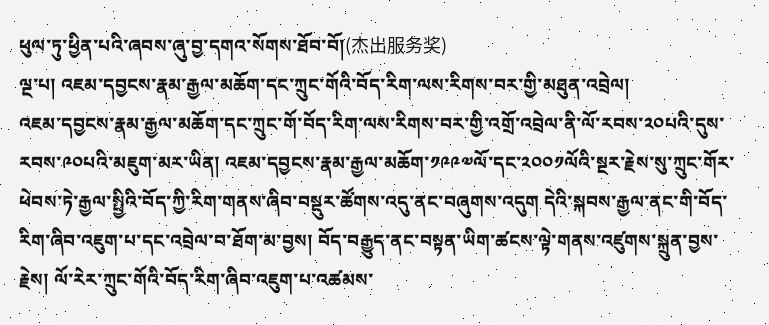ཕུལ་ཏུ་ཕྱིན་པའི་ཞབས་ཞུ་བྱ་དགའ་སོགས་ཐོབ་བོ།(杰出服务奖)
ལྔ་པ། འཇམ་དབྱངས་རྣམ་རྒྱལ་མཆོག་དང་ཀྲུང་གོའི་བོད་རིག་ལས་རིགས་བར་གྱི་མཐུན་འབྲེལ།
འཇམ་དབྱངས་རྣམ་རྒྱལ་མཆོག་དང་ཀྲུང་གོ་བོད་རིག་ལས་རིགས་བར་གྱི་འགྲོ་འབྲེལ་ནི་ལོ་རབས་༢༠པའི་དུས་རབས་༩༠པའི་མཇུག་མར་ཡིན། འཇམ་དབྱངས་རྣམ་རྒྱལ་མཆོག་༡༩༩༧ལོ་དང་༢༠༠༡ལོའི་སྔར་རྗེས་སུ་ཀྲུང་གོར་ཕེབས་ཏེ་རྒྱལ་སྤྱིའི་བོད་ཀྱི་རིག་གནས་ཞིབ་བསྡུར་ཚོགས་འདུ་ནང་བཞུགས་འདུག དེའི་སྐབས་རྒྱལ་ནང་གི་བོད་རིག་ཞིབ་འཇུག་པ་དང་འབྲེལ་བ་ཐོག་མ་བྱས། བོད་བརྒྱུད་ནང་བསྟན་ཡིག་ཚངས་ལྟེ་གནས་འཛུགས་སྐྲུན་བྱས་རྗེས། ལོ་རེར་ཀྲུང་གོའི་བོད་རིག་ཞིབ་འཇུག་པ་འཚམས་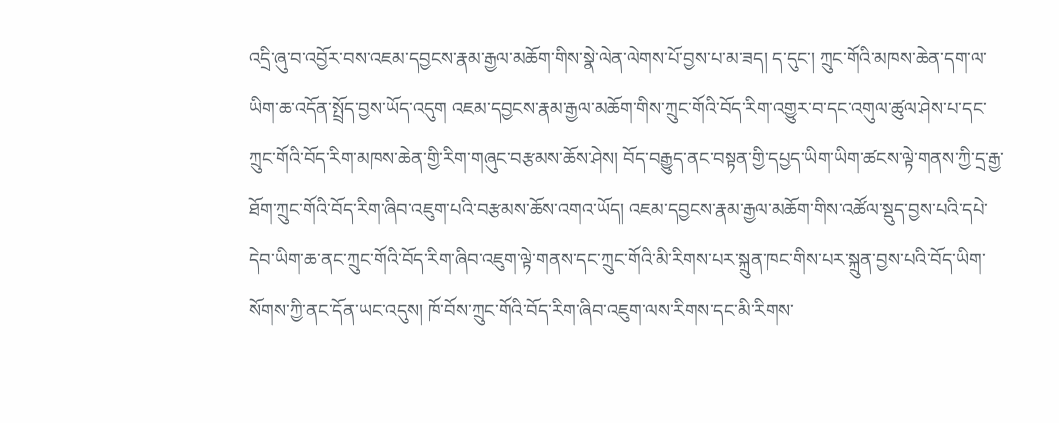འདྲི་ཞུ་བ་འབྱོར་བས་འཇམ་དབྱངས་རྣམ་རྒྱལ་མཆོག་གིས་སྣེ་ལེན་ལེགས་པོ་བྱས་པ་མ་ཟད། ད་དུང་། ཀྲུང་གོའི་མཁས་ཆེན་དག་ལ་ཡིག་ཆ་འདོན་སྤྲོད་བྱས་ཡོད་འདུག འཇམ་དབྱངས་རྣམ་རྒྱལ་མཆོག་གིས་ཀྲུང་གོའི་བོད་རིག་འགྱུར་བ་དང་འགུལ་ཚུལ་ཤེས་པ་དང་ཀྲུང་གོའི་བོད་རིག་མཁས་ཆེན་གྱི་རིག་གཞུང་བརྩམས་ཆོས་ཤེས། བོད་བརྒྱུད་ནང་བསྟན་གྱི་དཔྱད་ཡིག་ཡིག་ཚངས་ལྟེ་གནས་ཀྱི་དྲ་རྒྱ་ཐོག་ཀྲུང་གོའི་བོད་རིག་ཞིབ་འཇུག་པའི་བརྩམས་ཆོས་འགའ་ཡོད། འཇམ་དབྱངས་རྣམ་རྒྱལ་མཆོག་གིས་འཚོལ་སྡུད་བྱས་པའི་དཔེ་དེབ་ཡིག་ཆ་ནང་ཀྲུང་གོའི་བོད་རིག་ཞིབ་འཇུག་ལྟེ་གནས་དང་ཀྲུང་གོའི་མི་རིགས་པར་སྐྲུན་ཁང་གིས་པར་སྐྲུན་བྱས་པའི་བོད་ཡིག་སོགས་ཀྱི་ནང་དོན་ཡང་འདུས། ཁོ་བོས་ཀྲུང་གོའི་བོད་རིག་ཞིབ་འཇུག་ལས་རིགས་དང་མི་རིགས་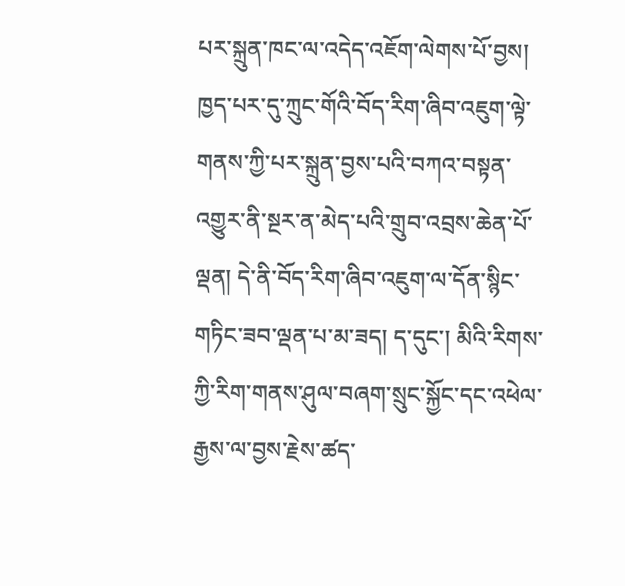པར་སྐྲུན་ཁང་ལ་འདེད་འཇོག་ལེགས་པོ་བྱས། ཁྱད་པར་དུ་ཀྲུང་གོའི་བོད་རིག་ཞིབ་འཇུག་ལྟེ་གནས་ཀྱི་པར་སྐྲུན་བྱས་པའི་བཀའ་བསྟན་འགྱུར་ནི་སྔར་ན་མེད་པའི་གྲུབ་འབྲས་ཆེན་པོ་ལྡན། དེ་ནི་བོད་རིག་ཞིབ་འཇུག་ལ་དོན་སྙིང་གཏིང་ཟབ་ལྡན་པ་མ་ཟད། ད་དུང་། མིའི་རིགས་ཀྱི་རིག་གནས་ཤུལ་བཞག་སྲུང་སྐྱོང་དང་འཕེལ་རྒྱས་ལ་བྱས་རྗེས་ཚད་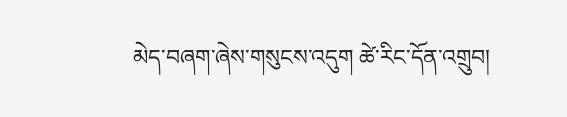མེད་བཞག་ཞེས་གསུངས་འདུག ཚེ་རིང་དོན་འགྲུབ།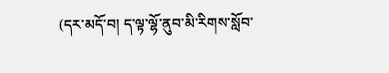(དར་མདོ་བ། ད་ལྟ་ལྷོ་ནུབ་མི་རིགས་སློབ་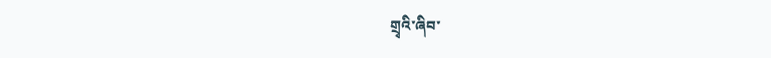གྲྭའི་ཞིབ་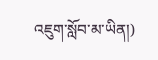འཇུག་སློབ་མ་ཡིན།)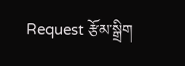Request རྩོམ་སྒྲིག